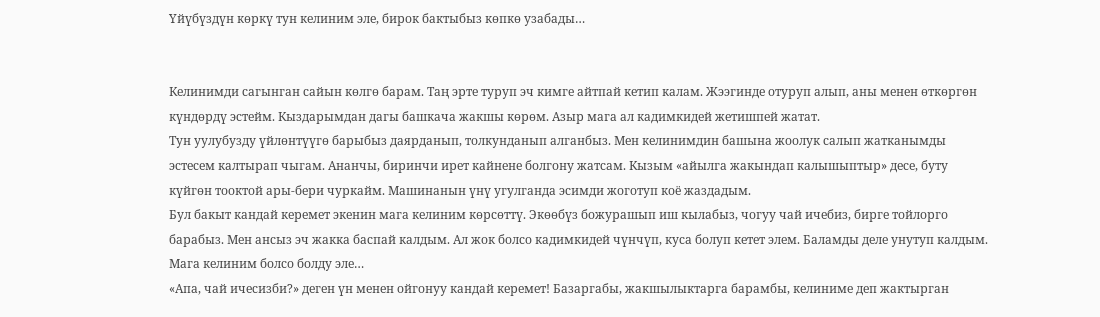Үйүбүздүн көркү тун келиним эле, бирок бактыбыз көпкө узабады…


Келинимди сагынган сайын көлгө барам. Таң эрте туруп эч кимге айтпай кетип калам. Жээгинде отуруп алып, аны менен өткөргөн күндөрдү эстейм. Кыздарымдан дагы башкача жакшы көрөм. Азыр мага ал кадимкидей жетишпей жатат.
Тун уулубузду үйлөнтүүгө барыбыз даярданып, толкунданып алганбыз. Мен келинимдин башына жоолук салып жатканымды эстесем калтырап чыгам. Ананчы, биринчи ирет кайнене болгону жатсам. Кызым «айылга жакындап калышыптыр» десе, буту күйгөн тооктой ары-бери чуркайм. Машинанын үнү угулганда эсимди жоготуп коё жаздадым.
Бул бакыт кандай керемет экенин мага келиним көрсөттү. Экөөбүз божурашып иш кылабыз, чогуу чай ичебиз, бирге тойлорго барабыз. Мен ансыз эч жакка баспай калдым. Ал жок болсо кадимкидей чүнчүп, куса болуп кетет элем. Баламды деле унутуп калдым. Мага келиним болсо болду эле…
«Апа, чай ичесизби?» деген үн менен ойгонуу кандай керемет! Базаргабы, жакшылыктарга барамбы, келиниме деп жактырган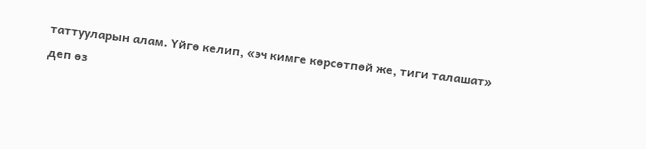таттууларын алам. Үйгө келип, «эч кимге көрсөтпөй же, тиги талашат» деп өз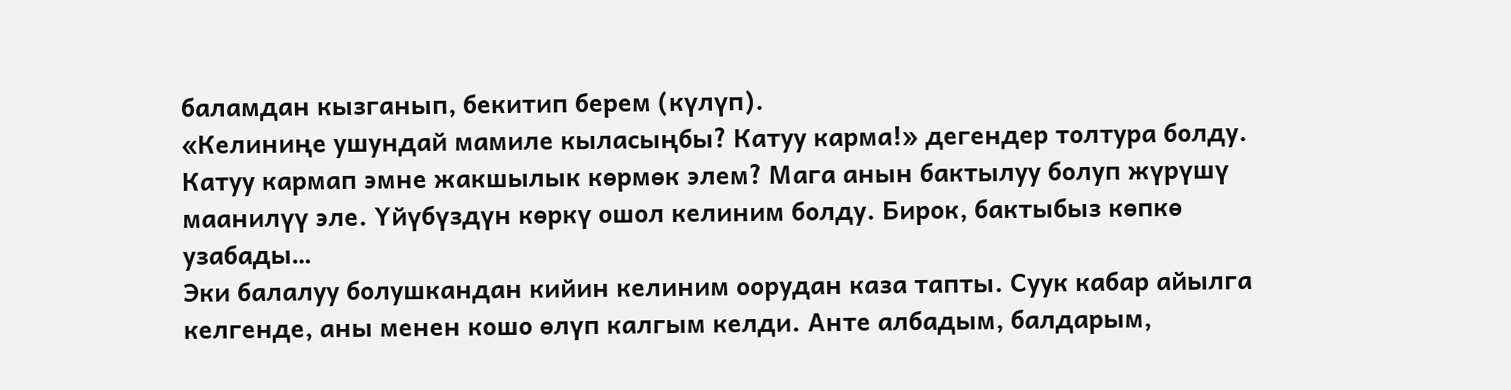баламдан кызганып, бекитип берем (күлүп).
«Келиниңе ушундай мамиле кыласыңбы? Катуу карма!» дегендер толтура болду. Катуу кармап эмне жакшылык көрмөк элем? Мага анын бактылуу болуп жүрүшү маанилүү эле. Үйүбүздүн көркү ошол келиним болду. Бирок, бактыбыз көпкө узабады…
Эки балалуу болушкандан кийин келиним оорудан каза тапты. Суук кабар айылга келгенде, аны менен кошо өлүп калгым келди. Анте албадым, балдарым,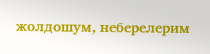жолдошум, неберелерим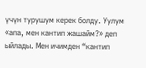үчүн турушум керек болду. Уулум «апа, мен кантип жашайм?» деп ыйлады. Мен ичимден “кантип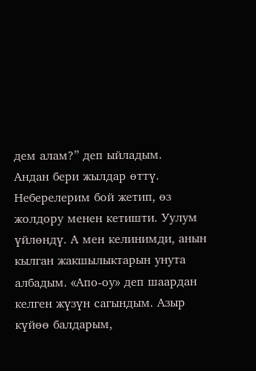дем алам?” деп ыйладым.
Андан бери жылдар өттү. Неберелерим бой жетип, өз жолдору менен кетишти. Уулум үйлөндү. А мен келинимди, анын кылган жакшылыктарын унута албадым. «Апо-оу» деп шаардан келген жүзүн сагындым. Азыр күйөө балдарым,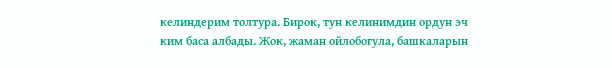келиндерим толтура. Бирок, тун келинимдин ордун эч ким баса албады. Жок, жаман ойлобогула, башкаларын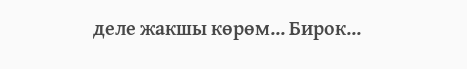деле жакшы көрөм... Бирок...